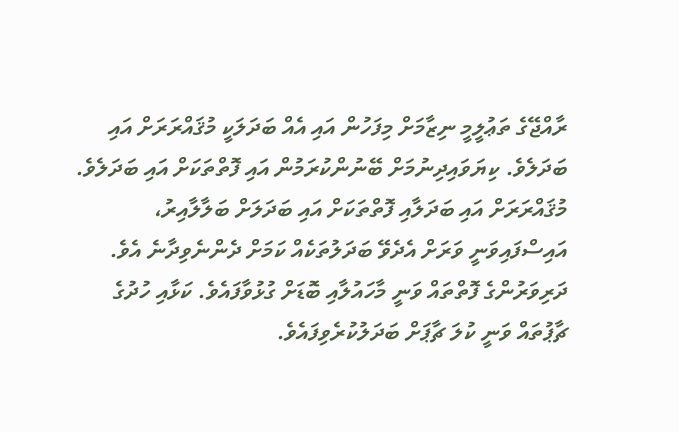ރާއްޖޭގެ ތަޢުލީމީ ނިޒާމަށް މިފަހުން އައި އެއް ބަދަލަކީ މުޤައްރަރަށް އައި ބަދަލެވެ. ކިޔަވައިދިނުމަށް ބޭނުންކުރަމުން އައި ފޮތްތަކަށް އައި ބަދަލެވެ. މުޤައްރަރަށް އައި ބަދަލާއި ފޮތްތަކަށް އައި ބަދަލަށް ބަލާލާއިރު، އައިސްފައިވަނީ ވަރަށް އެދެވޭ ބަދަލުތަކެއް ކަމަށް ދެންނެވިދާނެ އެވެ.
ދަރިވަރުންގެ ފޮތްތައް ވަނީ މާހައުލާއި ބޮޑަށް ގުޅުވާފައެވެ. ކަޅާއި ހުދުގެ ޗާޕުތައް ވަނީ ކުލަ ޗާޕަށް ބަދަލުކުރެވިފައެވެ.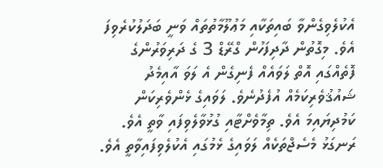އެކުލެވިގެންވާ ބައިތަކާއި މަޢުލޫމާތުތައް ވަނީ ބަދަލުކުރެވިފަ އެވެ. މިގޮތުން ދާދިފަހުން ގްރޭޑް 3 ގެ ދަރިވަރުންގެ ފޮތެއްގައި އޮތް ލަވައެއް ފެނިގެން އެ ލަވަ އާއިމެދު ޝައުޤުވެރިކަމެއް އުފެދުނެވެ. ލަވައިގެ ޅެންވެރިކަން ކަމުދިޔައިމަ އެވެ. ތިމާވެށްޓާއި ގުޅުވާލެވިފައި ވާތީ އެވެ. ރަނގަޅު މެސެޖްތަކެއް ލަވައިގެ ޅެމުގައި އެކުލެވިފައިވާތީ އެވެ.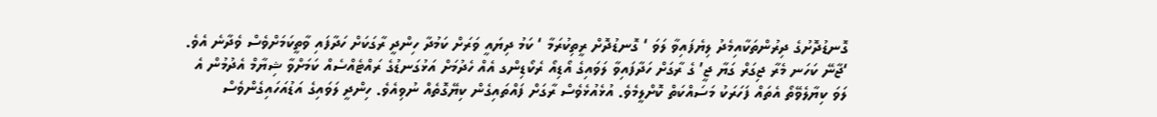ގޮނޑުދޮށުގެ ދިރުންތަކާއިމެދު ލިޔެފައިވާ ލަވަ ‘ ގޮނޑުދޮށް ރީތިކުރަމާ ‘ ކަމު ދިޔައީ ވަރަށް ކަމުދާ ހިންދީ ރާގަކަށް ހަދާފައި ވާތީކަމަށްވެސް ވެދާނެ އެވެ. ‘ޖާނޭ ކަހަނ މެރާ ޖިގަރް ގަޔާ ޖީ’ ގެ ރާގަށް ހަދާފައިވާ ލަވައިގެ އޯޑިއޯ ރެކޯޑިންގ އެއް ހެދުމަށް އަޅުގަނޑުގެ ރައްޓެއްސެއް ކަމަށްވާ ޝިޔާމް އެދުމުން އެ ލަވަ ކިޔާލެވޭތޯ އެތައް ފަހަރަކު މަސައްކަތް ކޮށްލީމެވެ. އުޅެއުޅެވެސް ރާގަށް ފައްތައިގެން ކިޔޭގޮތެއް ނުވިއެވެ. ހިންދީ ލަވައިގެ އަޑުއަހައިގެންވެސް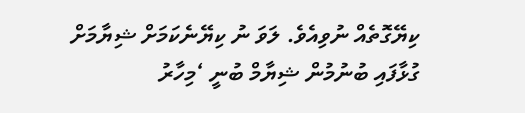ކިޔޭގޮތެއް ނުވިއެވެ. ލަވަ ނު ކިޔޭނެކަމަށް ޝިޔާމަށް ގުޅާފައި ބުނުމުން ޝިޔާމް ބުނީ ‘މިހާރު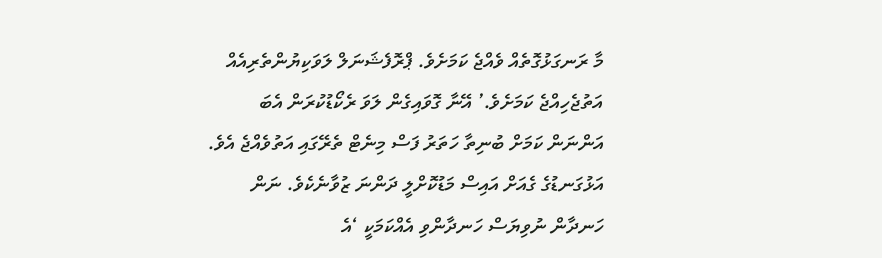މާ ރަނގަޅުގޮތެއް ވެއްޖެ ކަމަށެވެ. ޕްރޮފެޝަނަލް ލަވަކިޔުންތެރިއެއް އަތުޖެހިއްޖެ ކަމަށެވެ.’ އޭނާ ގޮވައިގެން ލަވަ ރެކޯޑުކުރަން އެބަ އަންނަން ކަމަށް ބުނިތާ ހަތަރު ފަސް މިނެޓް ތެރޭގައި އަތުވެއްޖެ އެވެ.
އަޅުގަނޑުގެ ގެއަށް އައިސް މަޑުކޮށްލީ ދަންނަ ޒުވާނެކެވެ. ނަން ހަނދާން ނުވިޔަސް ހަނދާންވި އެއްކަމަކީ ‘އެ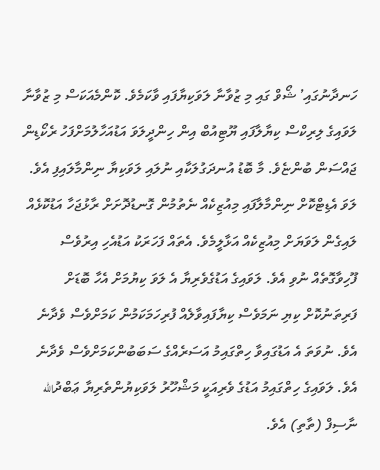ހަނދާނުގައި’ ޝޯވް ގައި މި ޒުވާނާ ލަވަކިޔާފައި ވާކަމެވެ. ކޮންމެއަކަސް މި ޒުވާނާ ލަވައިގެ ލިރިކްސް ކިޔާލާފައި ޔޫޓިއުބް އިން ހިންދީލަވަ އަޑުއަހާލުމަށްފަހު ރެކޯޑިން ޖައްސަން ބުންޏެވެ. މާ ބޮޑު އުނދަގުލަކާއި ނުލައި ލަވަކިޔާ ނިންމާލައިފި އެވެ.
ލަވަ އެޑިޓްކޮށް ނިންމާލާފައި މިއުޒިކެއް ނެތުމުން ގޮނޑުދޮށަށް ރާޅުޖަހާ އަޑުކޮޅެއް ލައިގެން ލަވަޔަށް މިއުޒިކެއް އަޅާލީމެވެ. އެތައް ފަހަރަކު އަޑުއެހި އިރުވެސް ފޫހިވާގޮތެއް ނުވި އެވެ. ލަވައިގެ އަޑުގެވެރިޔާ އެ ލަވަ ކިޔުމަށް އެހާ ބޮޑަށް ފަރިތަނުކޮށް ކިޔި ނަމަވެސް ކިޔާފައިވާލެއް ފުރިހަމަކަމުން ކަމަށްވެސް ވެދާނެ އެވެ. ނުވަތަ އެ އަޑުގައިވާ ހިތްގައިމު އަސަރެއްގެ ސަބަބުންކަމަށްވެސް ވެދާނެ އެވެ. ލަވައިގެ ހިތްގައިމު އަޑުގެ ވެރިއަކީ މަޝްހޫރު ލަވަކިޔުންތެރިޔާ ޢަބްދުالله ނާސިފް (ތާތި) އެވެ.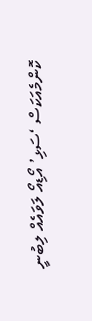ކޮންމެއަކަސް ‘ސަޅި’ އޯޑިއޯ ލަވައެއް ލިބުނީ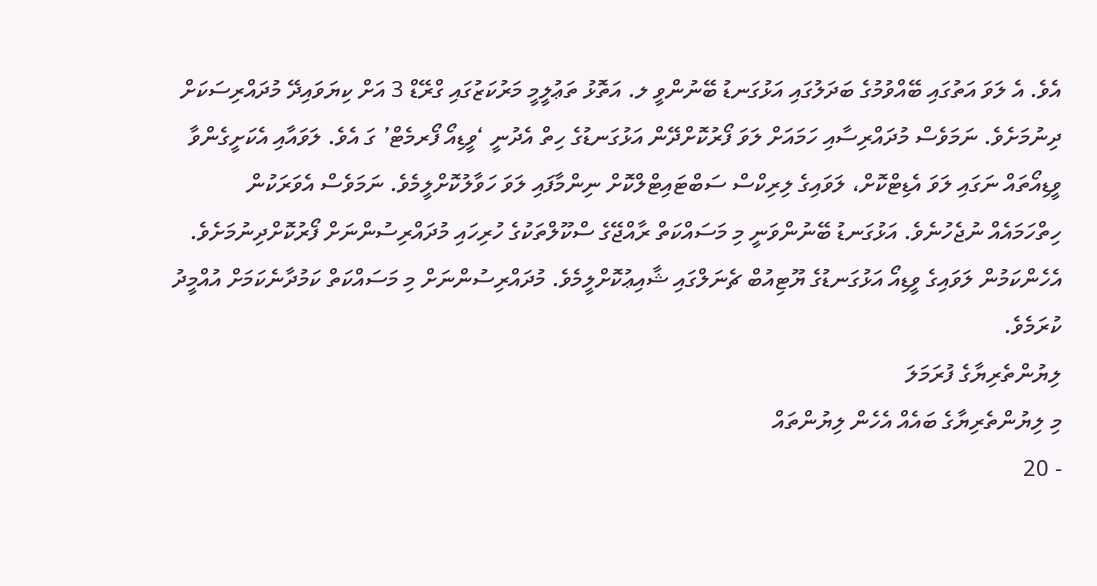އެވެ. އެ ލަވަ އަތުގައި ބޭއްވުމުގެ ބަދަލުގައި އަޅުގަނޑު ބޭނުންވީ ލ. އަތޮޅު ތަޢުލީމީ މަރުކަޒުގައި ގްރޭޑް 3 އަށް ކިޔަވައިދޭ މުދައްރިސަކަށް ދިނުމަށެވެ. ނަމަވެސް މުދައްރިސާއި ހަމައަށް ލަވަ ފޯރުކޮށްދޭން އަޅުގަނޑުގެ ހިތް އެދުނީ ‘ވީޑިއޯ ފޯރމެޓް’ ގަ އެވެ. ލަވައާއި އެކަށީގެންވާ ވީޑިއޯތައް ނަގައި ލަވަ އެޑިޓްކޮށް، ލަވައިގެ ލިރިކްސް ސަބްޓައިޓްލްކޮށް ނިންމާފައި ލަވަ ހަވާލުކޮށްލީމެވެ. ނަމަވެސް އެވަރަކުން ހިތްހަމައެއް ނުޖެހުނެވެ. އަޅުގަނޑު ބޭނުންވަނީ މި މަސައްކަތް ރާއްޖޭގެ ސްކޫލްތަކުގެ ހުރިހައި މުދައްރިސުންނަށް ފޯރުކޮށްދިނުމަށެވެ.
އެހެންކަމުން ލަވައިގެ ވީޑިއޯ އަޅުގަނޑުގެ ޔޫޓިއުބް ޗެނަލްގައި ޝާއިޢުކޮށްލީމެވެ. މުދައްރިސުންނަށް މި މަސައްކަތް ކަމުދާނެކަމަށް އުއްމީދު ކުރަމެވެ.
ލިޔުންތެރިޔާގެ ފުރަމަލަ
މި ލިޔުންތެރިޔާގެ ބައެއް އެހެން ލިޔުންތައް
- 20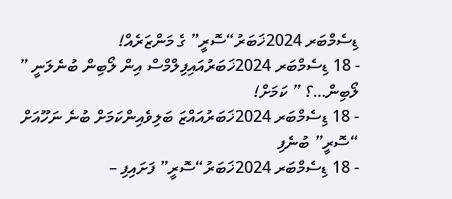ޑިސެމްބަރ 2024ޚަބަރު“ސޮރީ” ގެ މަންޒަރެއް!
- 18 ޑިސެމްބަރ 2024ޚަބަރުއައިފިލްމްސް އިން ލޯބިން ބުނެލަނީ ” ލޯބިން…؟ ” ކަމަށް!
- 18 ޑިސެމްބަރ 2024ޚަބަރުއައްޒަ ބަލިވެއިންކަމަށް ބުނެ ނަހޫއަށް “ސޮރީ” ބުނެފި
- 18 ޑިސެމްބަރ 2024ޚަބަރު“ސޮރީ” ފަށައިފި –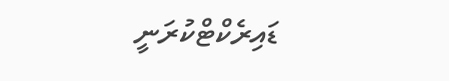ޑައިރެކްޓްކުރަނީ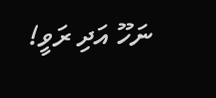ނަހޫ އަދި ރަވީ!